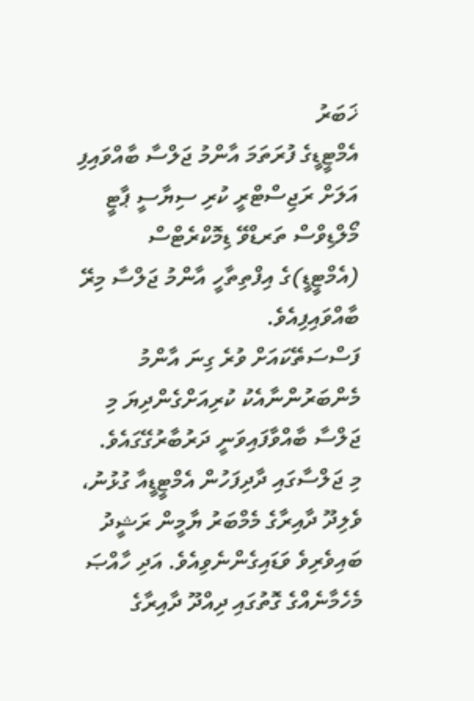ޚަބަރު
އެމްޓީޑީގެ ފުރަތަމަ އާންމު ޖަލްސާ ބާއްވައިފި
އަލަށް ރަޖިސްޓްރީ ކުރި ސިޔާސީ ޕާޓީ މޯލްޑިވްސް ތަރޑްވޭ ޑިމޮކްރެޓްސް (އެމްޓީޑީ)ގެ އިފްތިތާހީ އާންމު ޖަލްސާ މިރޭ ބާއްވައިފިއެވެ.
ފަސްސަތޭކައަށް ވުރެ ގިނަ އާންމު މެންބަރުންނާއެކު ކުރިއަށްގެންދިޔަ މި ޖަލްސާ ބާއްވާފައިވަނީ ދަރުބާރުގޭގައެވެ.
މި ޖަލްސާގައި ދާދިފަހުން އެމްޓީޑީއާ ގުޅުނު، ވެލިދޫ ދާއިރާގެ މެމްބަރު ޔާމީން ރަޝީދު ބައިވެރިވެ ވަޑައިގެންނެވިއެވެ. އަދި ހާއްޞަ މެހެމާނެއްގެ ގޮތުގައި ދިއްދޫ ދާއިރާގެ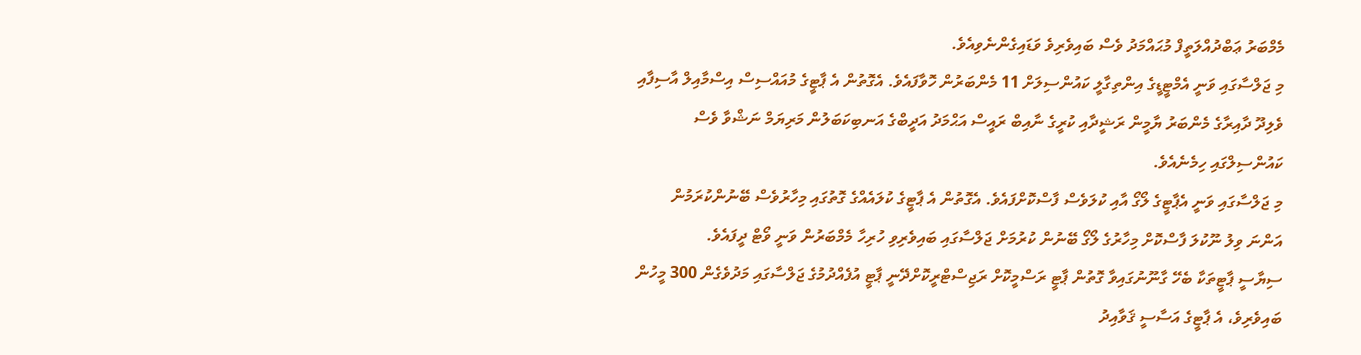މެމްބަރު ޢަބްދުއްލަތީފް މުޙައްމަދު ވެސް ބައިވެރިވެ ވަޑައިގެންނެވިއެވެ.
މި ޖަލްސާގައި ވަނީ އެމްޓީޑީގެ އިންތިގާލީ ކައުންސިލަށް 11 މެންބަރުން ހޮވާފައެވެ. އެގޮތުން އެ ޕާޓީގެ މުއައްސިސް އިސްމާއިލް އާސިފާއި ވެލިދޫ ދާއިރާގެ މެންބަރު ޔާމީން ރަޝީދާއި ކުރީގެ ނާއިބް ރައީސް އަޙްމަދު އަދީބްގެ އަނބިކަބަލުން މަރިޔަމް ނަޝްވާ ވެސް ކައުންސިލްގައި ހިމެނެއެވެ.
މި ޖަލްސާގައި ވަނީ އެޕާޓީގެ ލޯގޯ އާއި ކުލަވެސް ފާސްކޮށްފައެވެ. އެގޮތުން އެ ޕާޓީގެ ކުލައެއްގެ ގޮތުގައި މިހާރުވެސް ބޭނުންކުރަމުން އަންނަ ވިލު ނޫކުލަ ފާސްކޮށް މިހާރުގެ ލޯގޯ ބޭނުން ކުރުމަށް ޖަލްސާގައި ބައިވެރިވި ހުރިހާ މެމްބަރުން ވަނީ ވޯޓް ދީފައެވެ.
ސިޔާސީ ޕާޓީތަކާ ބެހޭ ގާނޫނުގައިވާ ގޮތުން ޕާޓީ ރަސްމީކޮށް ރަޖިސްޓްރީކޮށްދޭނީ ޕާޓީ އުފެއްދުމުގެ ޖަލްސާގައި މަދުވެގެން 300 މީހުން ބައިވެރިވެ، އެ ޕާޓީގެ އަސާސީ ޤަވާއިދު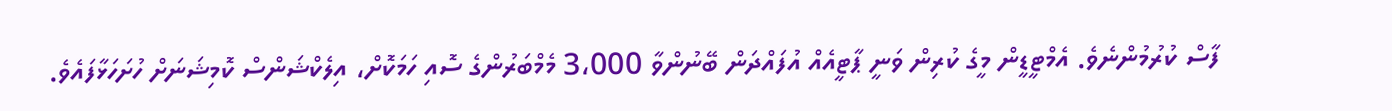ފާސް ކުރުމުންނެވެ. އެމްޓީޑީން މީގެ ކުރިން ވަނީ ޕާޓީއެއް އުފައްދަން ބޭނުންވާ 3،000 މެމްބަރުންގެ ސޮއި ހަމަކޮށް، އިލެކްޝަންސް ކޮމިޝަނަށް ހުށަހަޅާފައެވެ.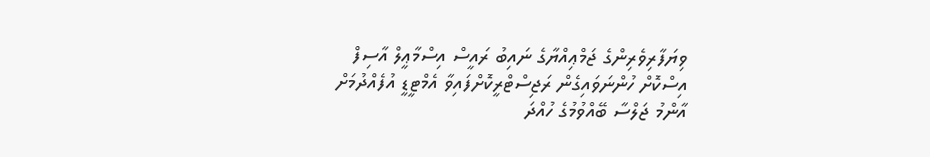ވިޔަފާރިވެރިންގެ ޖަމްޢިއްޔާގެ ނައިބު ރައީސް އިސްމާޢީލް އާސިފް އިސްކޮށް ހުންނަވައިގެން ރަޖިސްޓްރީކޮށްފައިވާ އެމްޓީޑީ އުފެއްދުމަށް އާންމު ޖަލްސާ ބޭއްވުމުގެ ހުއްދަ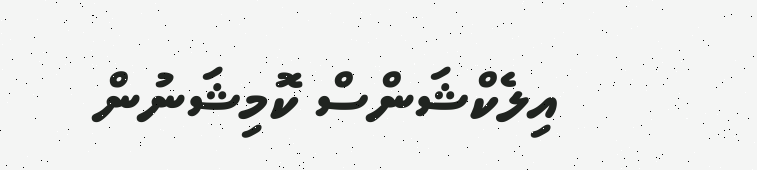އިލެކްޝަންސް ކޮމިޝަނުން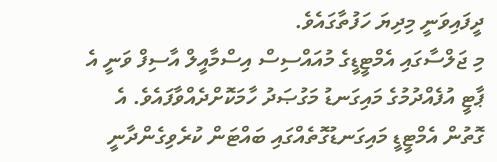ދީފައިވަނީ މިދިޔަ ހަފުތާގައެވެ.
މި ޖަލްސާގައި އެމްޓީޑީގެ މުއައްސިސް އިސްމާއީލް އާސިފް ވަނީ އެ ޕާޓީ އުފެއްދުމުގެ މައިގަނޑު މަގުޞަދު ހާމަކޮށްދެއްވާފައެވެ. އެ ގޮތުން އެމްޓީޑީ މައިގަނޑުގޮތެއްގައި ބައްޓަން ކުރެވިގެންދާނީ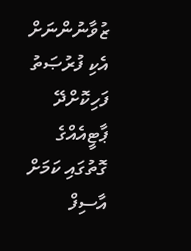ޒުވާނުންނަށް އެކި ފުރުޞަތު ފަހިކޮށްދޭ ޕާޓީއެއްގެ ގޮތުގައި ކަމަށް އާސިފް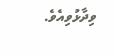ވިދާޅުވިއެވެ.